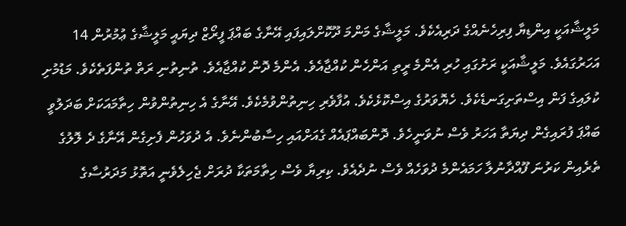މަލީޝާއަކީ އިންޑިޔާ ފިރިހެނެއްގެ ދަރިއެކެވެ. މަލީޝާގެ މަންމަ ދޫކޮށްލައިފައި އޭނާގެ ބައްޕަ ފީރޯޒް ދިޔައީ މަލީޝާގެ ޢުމުރުން 14 އަހަރުގައެވެ. މަލީޝާއަކީ ރަށުގައި ހުރި އެންމެ ރީތި އަންހެން ކުއްޖާއެވެ. އެންމެ ދޮން ކުއްޖާއެވެ. ތުނިތުނި ރަތް ތުންފަތެކެވެ. މަޑުމުށި ކުލައިގެ ފަން އިސްތަށިގަނޑެކެވެ. ހެޔޮވަރުގެ އިސްކޮޅެކެވެ. އުފާވެރި ހިނިތުންވުމެކެވެ. އޭނާގެ އެ ހިނިތުންވުން ހިތާމައަކަށް ބަދަލުވީ ބައްޕަ ފުރައިގެން ދިޔަތާ އަހަރު ވެސް ނުވަނީހެވެ. ދޮންބައްޕައެއް ގެއަށްއައި ހިސާބުންނެވެ. އެ ދުވަހުން ފެށިގެން އޭނާގެ ދެ ލޮލުގެ ތެރެއިން ކަރުނަ ފޫއްދާނުލާ ހަމައެންމެ ދުވަހެއް ވެސް ނުދެއެވެ. ކިރިޔާ ވެސް ހިތާމަތަކާ ދުރަށް ޖެހިލެވެނީ އަތޮޅު މަދަރުސާގެ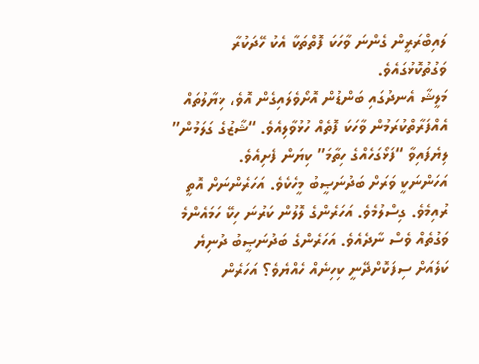ލައިބްރަރީން ގެންނަ ވާހަކަ ފޮތްތަކާ އެކު ހޭދަކުރާ ވަގުތުކޮޅުގައެވެ.
މަލީޝާ އެނދުގައި ބަންޑުން އޮށޯވެލައިގެން އޮވެ، ޚިޔާލުތައް އެއްފަރާތްކުރަމުން ވާހަކަ ފޮތެއް ހުޅުވާލިއެވެ. “ޝާޒުގެ ގަލަމުން” ލިޔެފައިވާ “ފަޅޯގަހެއްގެ ހިތާމަ” ކިޔަން ފެށިއެވެ.
އަހަންނަކީ ވަރަށް ބަދުނަޞީބު މީހެކެވެ. އަހަރެންނަށް އޮތީ ރުއިމެވެ. ގިސްލުމެވެ. އަހަރެންގެ ލޮލުން ކަރުނަ ހިކޭ ހަމައެންމެ ވަގުތެއް ވެސް ނާދެއެވެ. އަހަރެންގެ ބަދުނަޞީބު ދުނިޔެ ކަލެއަށް ސިފަކޮށްދޭނީ ކިހިނެއް ހެއްޔެވެ؟ އަހަރެން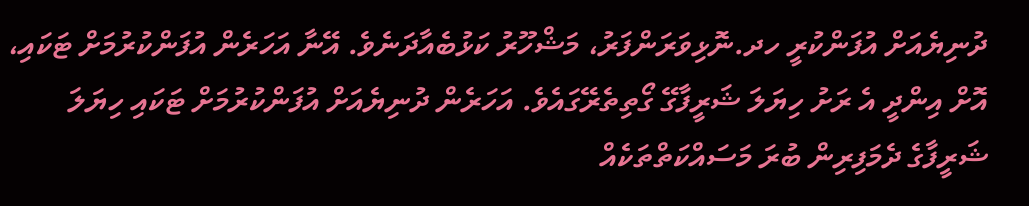ދުނިޔެއަށް އުފަންކުރީ ހދ.ނޮޅިވަރަންފަރު، މަޝްހޫރު ކަޅުބެއާދަނެވެ. އޭނާ އަހަރެން އުފަންކުރުމަށް ޓަކައި، އޮށް އިންދީ އެ ރަށު ހިޔަލަ ޝަރީފާގޭ ގޯތިތެރޭގައެވެ. އަހަރެން ދުނިޔެއަށް އުފަންކުރުމަށް ޓަކައި ހިޔަލަ ޝަރީފާގެ ދެމަފިރިން ބުރަ މަސައްކަތްތަކެއް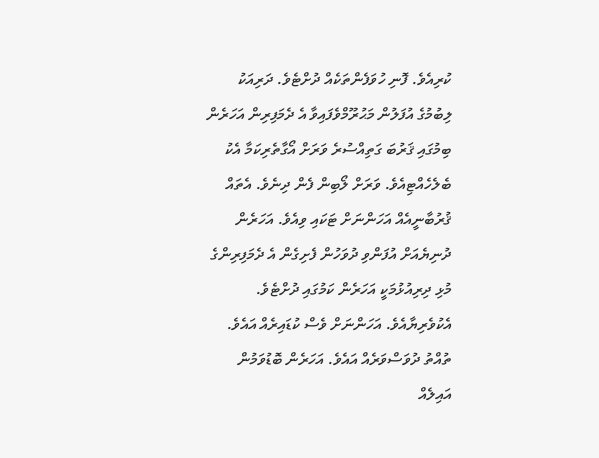ކުރިއެވެ. ފޮނި ހުވަފެންތަކެއް ދުށްޓެވެ. ދަރިއަކު ލިބުމުގެ އުފަލުން މަޙުރޫމްވެފައިވާ އެ ދެމަފިރިން އަހަރެން ބިމުގައި ޤަރުބަ ގަތިއްސުރެ ވަރަށް އޯގާތެރިކަމާ އެކު ބެލެހެއްޓިއެވެ. ވަރަށް ލޯބިން ފެން ދިނެވެ. އެތައް ޤުރުބާނީއެއް އަހަންނަށް ޓަކައި ވިއެވެ. އަހަރެން ދުނިޔެއަށް އުފަންވި ދުވަހުން ފެށިގެން އެ ދެމަފިރިންގެ މުޅި ދިރިއުޅުމަކީ އަހަރެން ކަމުގައި ދުށްޓެވެ.
އެކުވެރިޔާއެވެ. އަހަންނަށް ވެސް ކުޑައިރެއް އައެވެ. ތުއްތު ދުވަސްވަރެއް އައެވެ. އަހަރެން ބޮޑުވަމުން އައިލެއް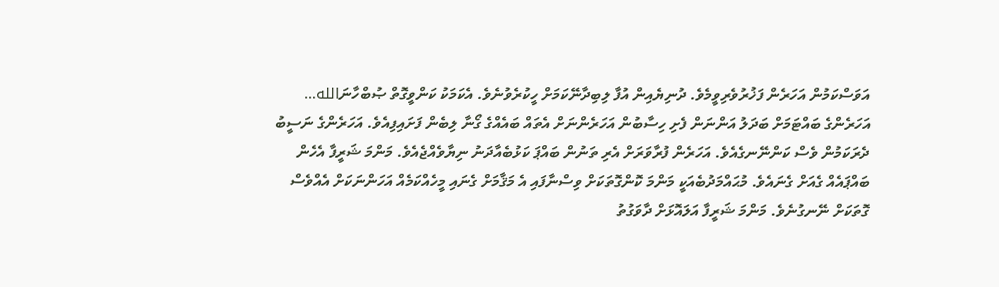އަވަސްކަމުން އަހަރެން ފަޚުރުވެރިވީމެވެ. ދުނިޔެއިން އުފާ ލިބިދާނޭކަމަށް ހީކުރެވުނެވެ. އެކަމަކު ކަންވީގޮތް ޞުބްހާނަالله… އަހަރެންގެ ބައްޓަމަށް ބަދަލު އަންނަން ފެށި ހިސާބުން އަހަރެންނަށް އެތައް ބައެއްގެ ގޯނާ ލިބެން ފަށައިފިއެވެ. އަހަރެންގެ ނަސީބު ދެރަކަމުން ވެސް ކަންނޭނގެއެވެ. އަހަރެން ފުރާވަރަށް އެރި ތަނުން ބައްޕަ ކަޅުބެއާދަނު ނިޔާވެއްޖެއެވެ. މަންމަ ޝަރީފާ އެހެން ބައްޕައެއް ގެއަށް ގެނައެވެ. މުޙައްމަދުބެއަކީ މަންމަ ކޮންގޮތަކަށް ވިސްނާފައި އެ މަޤާމަށް ގެނައި މީހެއްކަމެއް އަހަންނަކަށް އެއްވެސް ގޮތަކަށް ނޭނގުނެވެ. މަންމަ ޝަރީފާ އަލައޮޅަށް ދާވަގުތު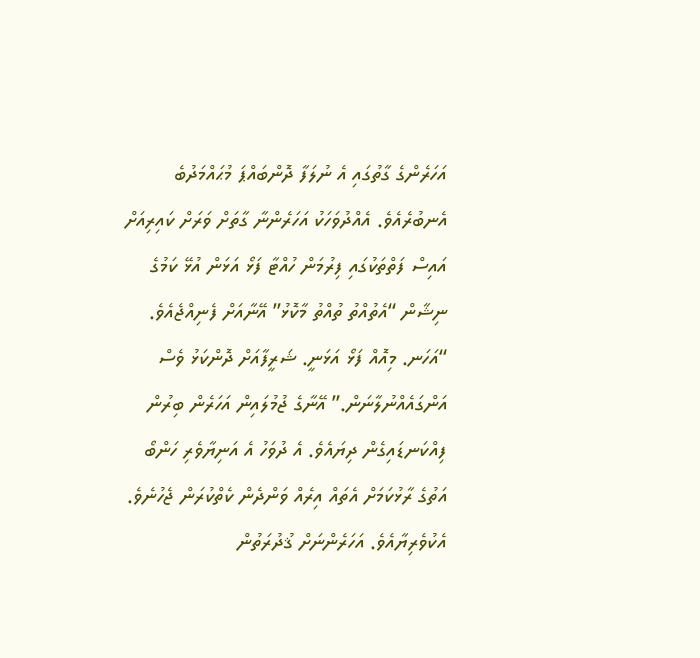އަހަރެންގެ ގާތުގައި އެ ނުލަފާ ދޮންބައްޕަ މުޙައްމަދުބެ އެނބުރެއެވެ. އެއްދުވަހަކު އަހަރެންނާ ގާތަށް ވަރަށް ކައިރިއަށް އައިސް ފަތްތަކުގައި ފިރުމަން ހުއްޓާ ފަޅޯ އަޅަން އުޅޭ ކަމުގެ ނިޝާން “އެތުއްތު ތުއްތު މާކޮޅު” އޭނާއަށް ފެނިއްޖެއެވެ. “އަހަނ. މިއޮއް ފަޅޯ އަޅަނީ. ޝަރީފާއަށް ދޮންކަޅު ވެސް އަންގައެއްނުލާނަން.” އޭނާގެ ޖުމުލައިން އަހަރެން ބިރުން ފިއްކަނޑައިގެން ދިޔައެވެ. އެ ދުވަހު އެ އަނިޔާވެރި ހަންބޯ އަތުގެ ރާޅުކަމަށް އެތައް އިރެއް ވަންދެން ކެތްކުރަން ޖެހުނެވެ.
އެކުވެރިޔާއެވެ. އަހަރެންނަށް ޤުދުރަތުން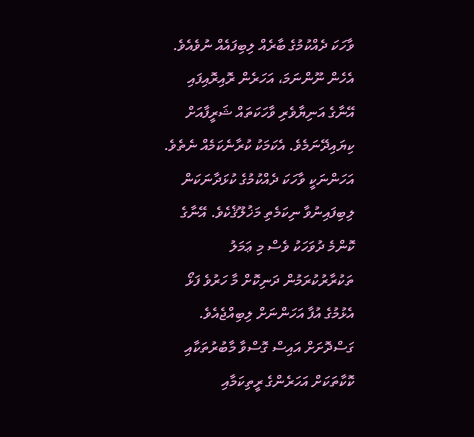ވާހަކަ ދެއްކުމުގެ ބާރެއް ލިބިފައެއް ނުވެއެވެ. އެހެން ނޫންނަމަ، އަހަރެން ރޮއިރޮއިފައި އޭނާގެ އަނިޔާވެރި ވާހަކަތައް ޝަރީފާއަށް ކިޔައިދޭނަމެވެ. އެކަމަކު ކުރާނެކަމެއް ނެތެވެ. އަހަންނަކީ ވާހަކަ ދެއްކުމުގެ ކުޅަދާނަކަން ލިބިފައިނުވާ ނިކަމެތި މަޚުލޫޤެކެވެ. އޭނާގެ ކޮންމެ ދުވަހަކު ވެސް މި ޢަމަލު ތަކުރާރުކުރަމުން ދަނިކޮށް މާ ހަރުވެ ފަޅޯ އެޅުމުގެ އުފާ އަހަންނަށް ލިބިއްޖެއެވެ. ގަސްދޮށަށް އައިސް ގޮސްވާ މާބުރުތަކާއި ކޮކާތަކަށް އަހަރެންގެ ރީތިކަމާއި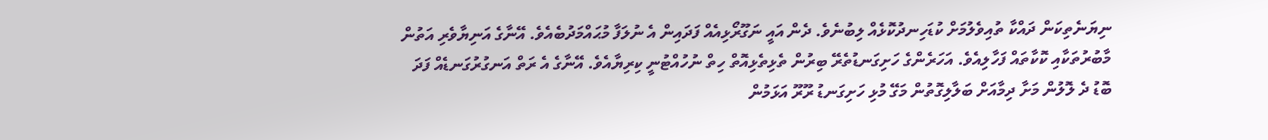ނިޔަނެތިކަން ދައްކާ ތުއިވެލުމަށް ކުޑަހިނދުކޮޅެއް ލިބުނެވެ. ދެން އައީ ނަގޫރޯޅިއެއް ފަދައިން އެ ނުލަފާ މުޙައްމަދުބެއެވެ. އޭނާގެ އަނިޔާވެރި އަތުން މާބުރުތަކާއި ކޮކާތައް ފަހާލިއެވެ. އަހަރެންގެ ހަށިގަނޑުތެރޭ ބިރުން ތެޅިތެޅިއޮތް ހިތް ނުހުއްޓުނީ ކިރިޔާއެވެ. އޭނާގެ އެ ރަތް އަނގުރުގަނޑެއް ފަދަ ބޮޑު ދެ ލޮލުން މަށާ ދިމާއަށް ބަލާލިގޮތުން މަގޭ މުޅި ހަށިގަނޑު ރޫރޫ އަޅަމުން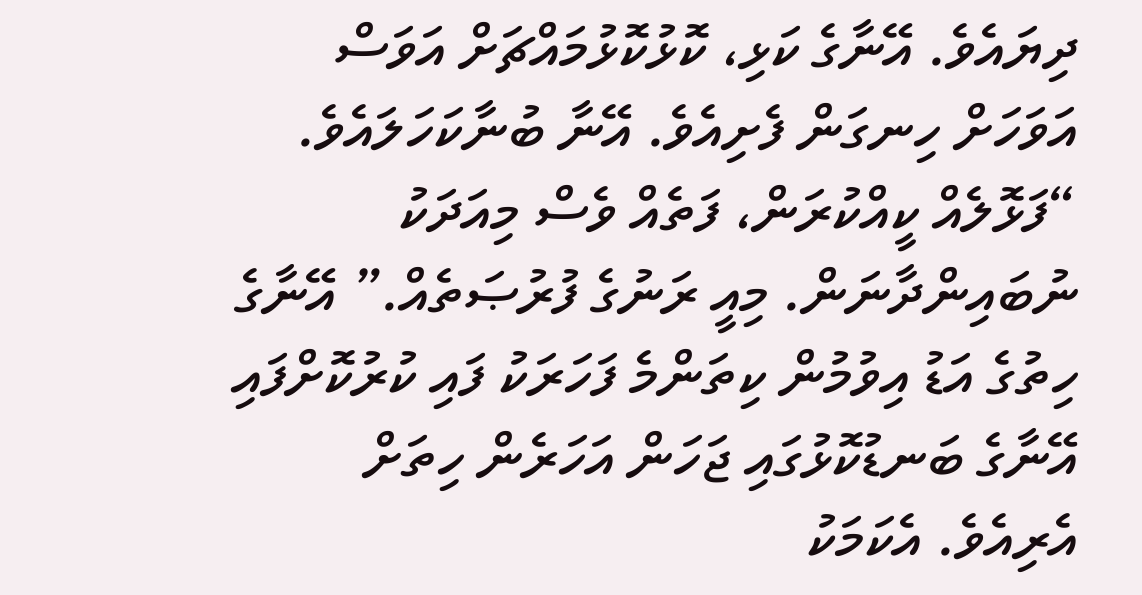ދިޔައެވެ. އޭނާގެ ކަޅި، ކޮޅުކޮޅުމައްޗަށް އަވަސް އަވަހަށް ހިނގަން ފެށިއެވެ. އޭނާ ބުނާކަހަލައެވެ. “ފަޅޮލެއް ކީއްކުރަން، ފަތެއް ވެސް މިއަދަކު ނުބައިންދާނަން. މިއީ ރަނުގެ ފުރުޞަތެއް.” އޭނާގެ ހިތުގެ އަޑު އިވުމުން ކިތަންމެ ފަހަރަކު ފައި ކުރުކޮށްފައި އޭނާގެ ބަނޑުކޮޅުގައި ޖަހަން އަހަރެން ހިތަށް އެރިއެވެ. އެކަމަކު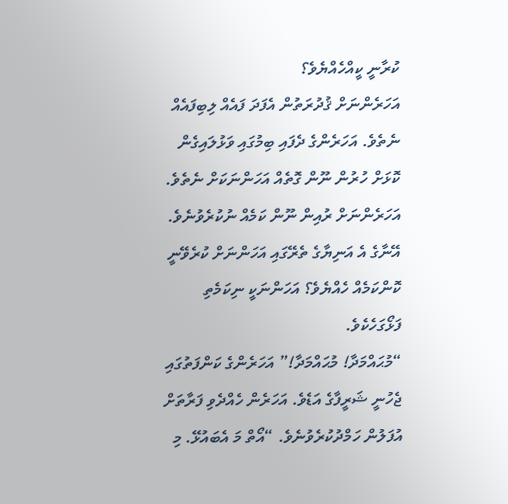ކުރާނީ ކީއްހެއްޔެވެ؟
އަހަރެންނަށް ޤުދުރަތުން އެފަދަ ފައެއް ލިބިފައެއް ނެތެވެ. އަހަރެންގެ ދެފައި ބިމުގައި ވަޅުލައިގެން ކޮޅަށް ހުރުން ނޫން ގޮތެއް އަހަންނަކަށް ނެތެވެ. އަހަރެންނަށް ރުއިން ނޫން ކަމެއް ނުކުރެވުނެވެ. އޭނާގެ އެ އަނިޔާގެ ތެރޭގައި އަހަންނަށް ކުރެވޭނީ ކޮންކަމެއް ހެއްޔެވެ؟ އަހަންނަކީ ނިކަމެތި ފަޅޯގަހެކެވެ.
“މުޙައްމަދާ! މުޙައްމަދާ!” އަހަރެންގެ ކަންފަތުގައި ޖެހުނީ ޝަރީފާގެ އަޑެވެ. އަހަރެން ހެއްދެވި ފަރާތަށް އުފަލުން ހަމްދުކުރެވުނެވެ. “އޯތް މަ އެބައުޅޭ. މި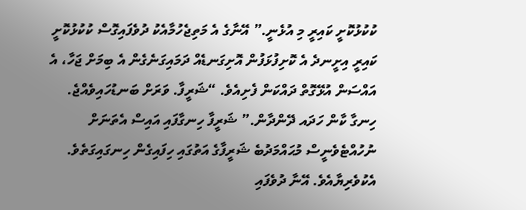ކުކުޅުކޮށީ ކައިރީ މި އުޅެނީ.” އޭނާގެ އެ މަތިޖެހުމާއެކު ދުވެފައިގޮސް ކުކުޅުކޮށީ ކައިރީ އިށީނދެ އެ ކޮށިފުޅަފުން އޮށިގަނޑެއް ދަމައިގަނެގެން އެ ބިމަށް ޖަހާ، އެ އައްސަން އުޅޭގޮތް ދައްކަން ފެށިއެވެ. “ޝަރީފާ. ވަރަށް ބަނޑުހައިވެއްޖެ. ހިނގާ ކާން ހަދައ ދޭންދާން.” ޝަރީފާ ހިނގާފައި އައިސް އެތަނަށް ނުހުއްޓެވެނީސް މުޙައްމަދުބެ ޝަރީފާގެ އަތުގައި ހިފައިގެން ހިނގައިގަތެވެ.
އެކުވެރިޔާއެވެ. އޭނާ ދުވެފައި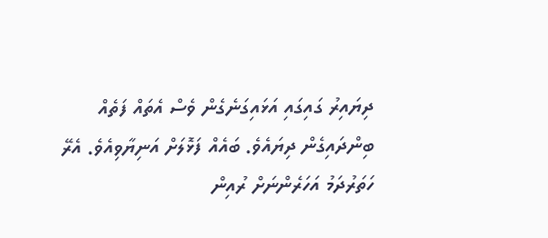ދިޔައިރު ގައިގައި އަޅައިގަނެގެން ވެސް އެތައް ފަތެއް ބިންދައިގެން ދިޔައެވެ. ބައެއް ފަޅޮލަށް އަނިޔާވިއެވެ. އެރޭ ހަތަރުދަމު އަހަރެންނަށް ރުއިން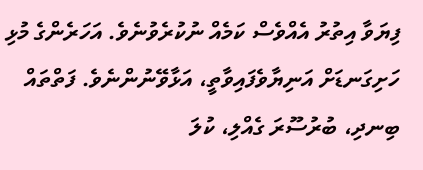ފިޔަވާ އިތުރު އެއްވެސް ކަމެއް ނުކުރެވުނެވެ. އަހަރެންގެ މުޅި ހަށިގަނޑަށް އަނިޔާވެފައިވާތީ، އަޅާވޭނުންނެވެ. ފަތްތައް ބިނދި، ބުރުސޫރަ ގެއްލި، ކުލަ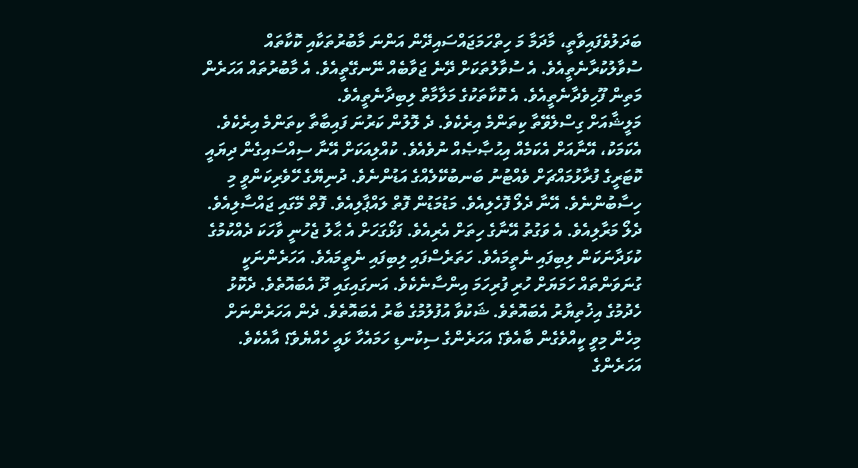ބަދަލުވެފައިވާތީ، މާދަމާ މަ ހިތްހަމަޖައްސައިދޭން އަންނަ މާބުރުތަކާއި ކޮކާތައް ސުވާލުކުރާނެތީއެވެ. އެ ސުވާލުތަކަށް ދޭނެ ޖަވާބެއް ނޭނގޭތީއެވެ. އެ މާބުރުތައް އަހަރެން މަތިން ފޫހިވެދާނެތީއެވެ. އެ ކޮކާތަކުގެ މަލާމާތް ލިބިދާނެތީއެވެ.
މަލީޝާއަށް ގިސްލެވޭތާ ކިތަންމެ އިރެކެވެ. ދެ ލޮލުން ކަރުނަ ފައިބާތާ ކިތަންމެ އިރެކެވެ. އެކަމަކު، އޭނާއަށް އެކަމެއް އިޙުޞާޞެއް ނުވެއެވެ. ކުއްލިއަކަށް އޭނާ ސިއްސައިގެން ދިޔައީ ކޮޓަރީގެ ފުރާޅުމައްޗަށް ވެއްޓުނު ބަނބުކޭލެއްގެ އަޑުންނެވެ. ދުނިޔޭގެ ހޭވެރިކަންވީ މި ހިސާބުންނެވެ. އޭނާ ދެލޯ ފޮހެލިއެވެ. މަޑުމަޑުން ފޮތް ލައްޕާލިއެވެ. ފޮތް މޭގައި ޖައްސާލިއެވެ. ދެލޯ މަރާލިއެވެ. އެ ވަގުތު އޭނާގެ ހިތަށް އެރިއެވެ. ފަޅޯގަހަށް އެ ޙާލު ޖެހުނީ ވާހަކަ ދެއްކުމުގެ ކުޅަދާނަކަން ލިބިފައި ނެތީމައެވެ. ހަތަރެސްފައި ލިބިފައި ނެތީމައެވެ. އަހަރެންނަކީ ގުނަވަންތައް ހަމަޔަށް ހުރި ފުރިހަމަ އިންސާނެކެވެ. އަނގައިގައި ދޫ އެބައޮތެވެ. ދެކޮޅު ހެދުމުގެ އިޚުތިޔާރު އެބައޮތެވެ. ޝަކުވާ އުފުލުމުގެ ބާރު އެބައޮތެވެ. ދެން އަހަރެންނަށް މިހެން މިވީ ކީއްވެގެން ބާއެވެ؟ އަހަރެންގެ ސިކުނޑި ހަމައެހާ ޅައީ ހެއްޔެވެ؟ އާއެކެވެ. އަހަރެންގެ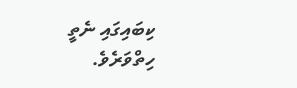ކިބައިގައި ނެތީ ހިތްވަރެވެ.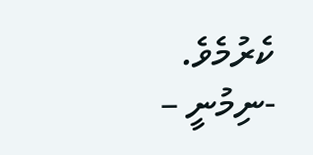ކެރުމެވެ.
-ނިމުނީ –